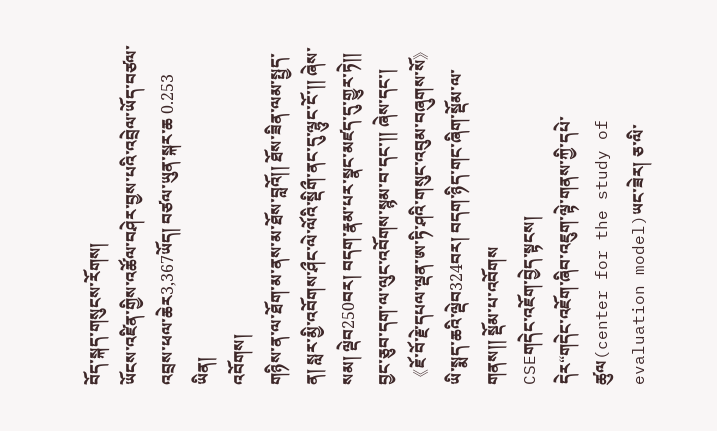བོད་སྐད་གསུངས་རོགས།
ཡོངས་འཛིན་གྱིས་འཚོལ་བཤེར་བྱས་པའི་འབྲེལ་ཡོད་བཙལ་འབྲས་ཕལ་ཆེར3,367ཡོད། བཙལ་ཡུན་སྐར་ཆ 0.253
ཡིན།
འབོགས།
གཉིས་ན་ལ་ཐོག་མ་ནས་མ་ཐོས་བླའོ།། ཐོས་ཟིན་ལམ་སྤྱད་ན། སླར་མྱི་འབོགས་ཤྀང་ལེ་ལོའི་སྡིགྀ་ནང་དུ་ལྷུང་ངོ་།། ཞེས་སམ། ལྡེབ250བར། བདག་རྣམ་པར་སྣང་མཛད་དུ་གྱུར་ཏེ།། བྱང་ཅུབ་དག་ལ་ལུང་འབོགས་སྙམ་བ་དང་།། ཞེས་དང་། 《ཇོ་བོ་རྗེ་དཔལ་ལྡན་ཨ་ཏི་ཤའི་གསུང་འབུམ་བཞུགས་སོ》ཡི་སྨད་ཆའི་ལྡེབ324བར། བདག་ཉིད་གང་ཞིག་སྡོམ་ལ་གནས།། སྡོམ་པ་འབོགས
CSEགདེང་འཇོག་བྱེད་སྟངས།
དེར“གདེང་འཇོག་ཞིབ་འཇུག་ལྟེ་གནས་ཀྱི་དཔེ་ཚུལ(center for the study of evaluation model)ཡང་ཟེར། ཅ་ལི་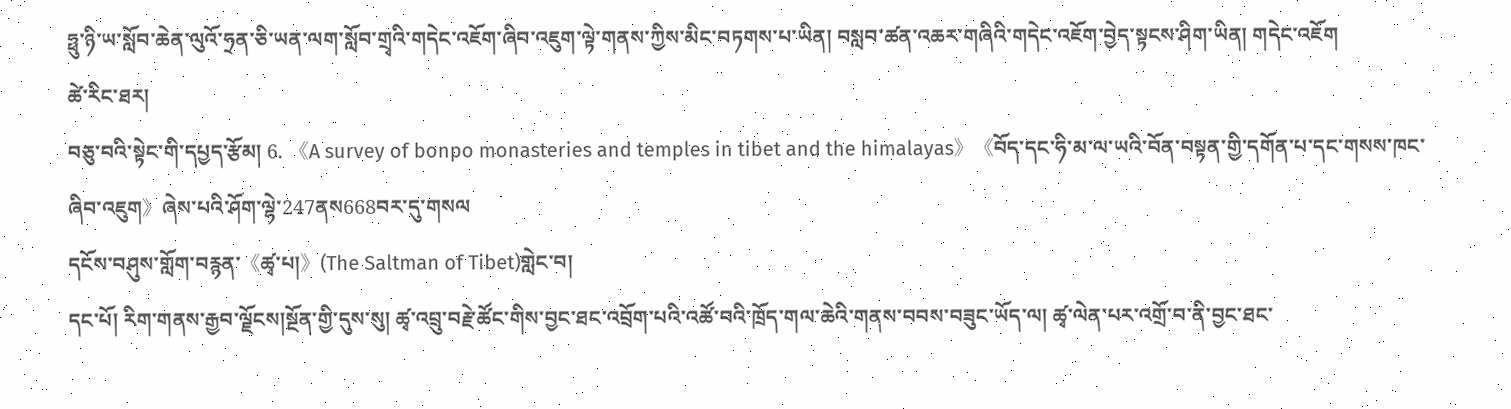ཧྥུ་ཉི་ཡ་སློབ་ཆེན་ལུའོ་ཧྲན་ཅི་ཡན་ལག་སློབ་གྲྭའི་གདེང་འཇོག་ཞིབ་འཇུག་ལྟེ་གནས་ཀྱིས་མིང་བཏགས་པ་ཡིན། བསླབ་ཚན་འཆར་གཞིའི་གདེང་འཇོག་བྱེད་སྟངས་ཤིག་ཡིན། གདེང་འཇོག
ཚེ་རིང་ཐར།
བཅུ་བའི་སྟེང་གི་དཔྱད་རྩོམ། 6. 《A survey of bonpo monasteries and temples in tibet and the himalayas》《བོད་དང་ཧི་མ་ལ་ཡའི་བོན་བསྟན་གྱི་དགོན་པ་དང་གསས་ཁང་ཞིབ་འཇུག》ཞེས་པའི་ཤོག་ལྷེ་247ནས668བར་དུ་གསལ
དངོས་བཤུས་གློག་བརྙན་《ཚྭ་པ།》(The Saltman of Tibet)གླེང་བ།
དང་པོ། རིག་གནས་རྒྱབ་ལྗོངས།སྔོན་གྱི་དུས་སུ། ཚྭ་འབྲུ་བརྗེ་ཚོང་གིས་བྱང་ཐང་འབྲོག་པའི་འཚོ་བའི་ཁྲོད་གལ་ཆེའི་གནས་བབས་བཟུང་ཡོད་ལ། ཚྭ་ལེན་པར་འགྲོ་བ་ནི་བྱང་ཐང་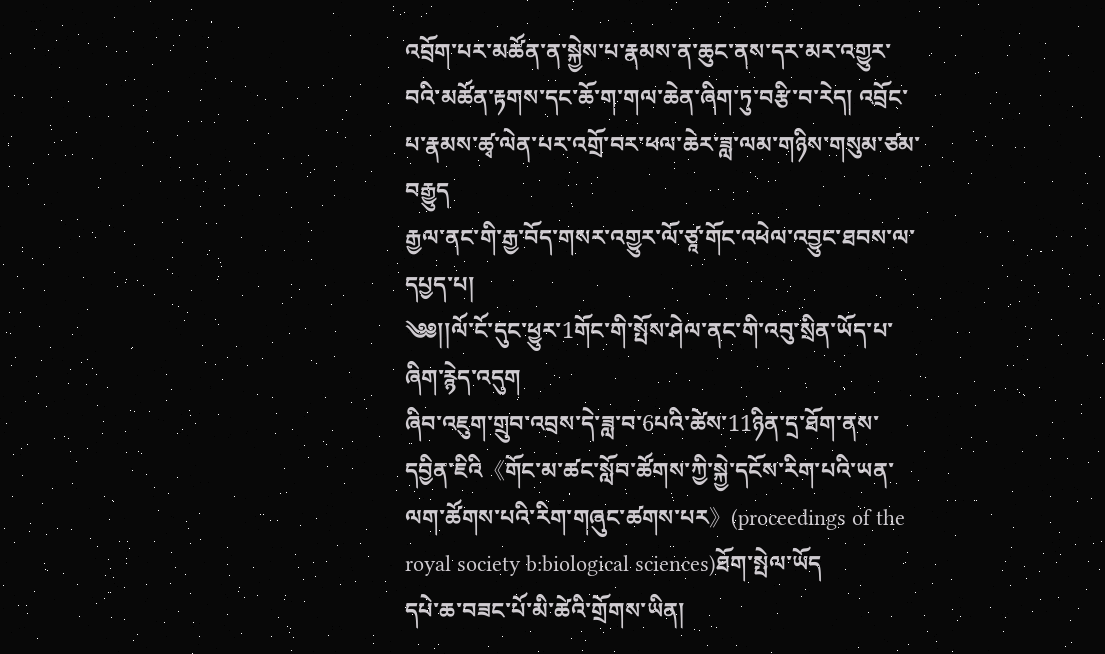འབྲོག་པར་མཚོན་ན་སྐྱེས་པ་རྣམས་ན་ཆུང་ནས་དར་མར་འགྱུར་བའི་མཚོན་རྟགས་དང་ཆོ་ག་གལ་ཆེན་ཞིག་ཏུ་བརྩི་བ་རེད། འབྲོང་པ་རྣམས་ཚྭ་ལེན་པར་འགྲོ་བར་ཕལ་ཆེར་ཟླ་ལམ་གཉིས་གསུམ་ཙམ་བརྒྱུད
རྒྱལ་ནང་གི་རྒྱ་བོད་གསར་འགྱུར་ལོ་ཙཱ་གོང་འཕེལ་འབྱུང་ཐབས་ལ་དཔྱད་པ།
༄༅།།ལོ་ངོ་དུང་ཕྱུར་1གོང་གི་སྤོས་ཤེལ་ནང་གི་འབུ་སྲིན་ཡོད་པ་ཞིག་རྙེད་འདུག
ཞིབ་འཇུག་གྲུབ་འབྲས་དེ་ཟླ་བ་6པའི་ཚེས་11ཉིན་དྲ་ཐོག་ནས་དབྱིན་ཇིའི《གོང་མ་ཚང་སློབ་ཚོགས་ཀྱི་སྐྱེ་དངོས་རིག་པའི་ཡན་ལག་ཚོགས་པའི་རིག་གཞུང་ཚགས་པར》(proceedings of the royal society b:biological sciences)ཐོག་སྤེལ་ཡོད
དཔེ་ཆ་བཟང་པོ་མི་ཚེའི་གྲོགས་ཡིན།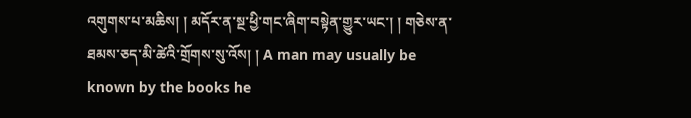འགུགས་པ་མཆིས། ། མདོར་ན་སྔ་ཕྱི་གང་ཞིག་བསྟེན་གྱུར་ཡང་། ། གཅེས་ན་ཐམས་ཅད་མི་ཚེའི་གྲོགས་སུ་འོས། ། A man may usually be known by the books he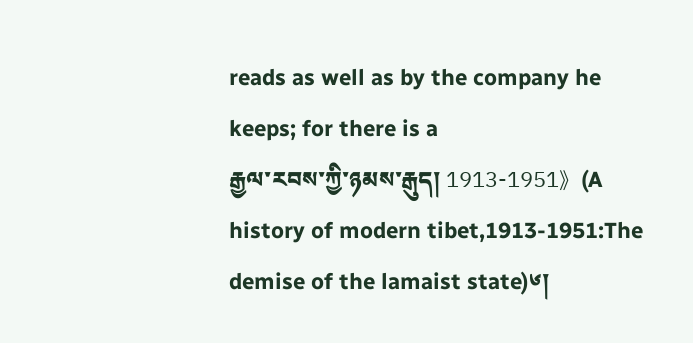reads as well as by the company he keeps; for there is a
རྒྱལ་རབས་ཀྱི་ཉམས་རྒུད། 1913-1951》(A history of modern tibet,1913-1951:The demise of the lamaist state)༦།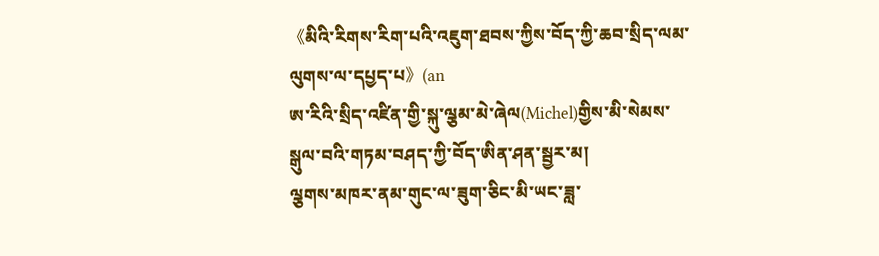《མིའི་རིགས་རིག་པའི་འཇུག་ཐབས་ཀྱིས་བོད་ཀྱི་ཆབ་སྲིད་ལམ་ལུགས་ལ་དཔྱད་པ》(an
ཨ་རིའི་སྲིད་འཛིན་གྱི་སྐུ་ལྕམ་མེ་ཞེལ(Michel)གྱིས་མི་སེམས་སྒུལ་བའི་གཏམ་བཤད་ཀྱི་བོད་ཨིན་ཤན་སྦྱར་མ།
ལྕགས་མཁར་ནམ་གུང་ལ་ཟུག་ཅིང་མི་ཡང་ཟླ་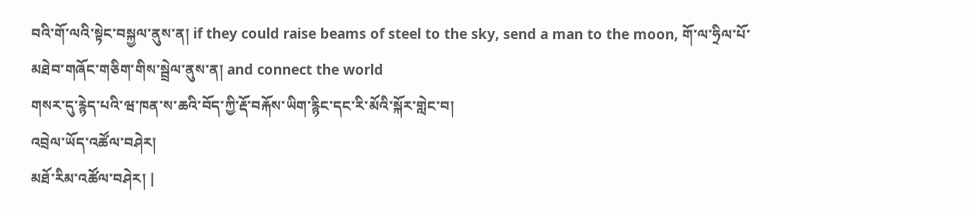བའི་གོ་ལའི་སྟེང་བསྐྱལ་ནུས་ན། if they could raise beams of steel to the sky, send a man to the moon, གོ་ལ་ཧྲིལ་པོ་མཐེབ་གཞོང་གཅིག་གིས་སྦྲེལ་ནུས་ན། and connect the world
གསར་དུ་རྙེད་པའི་ཝ་ཁན་ས་ཆའི་བོད་ཀྱི་རྡོ་བརྐོས་ཡིག་རྙིང་དང་རི་མོའི་སྐོར་གླེང་བ།
འབྲེལ་ཡོད་འཚོལ་བཤེར།
མཐོ་རིམ་འཚོལ་བཤེར། |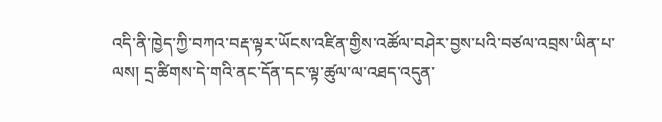འདི་ནི་ཁྱེད་ཀྱི་བཀའ་བརྡ་ལྟར་ཡོངས་འཛིན་གྱིས་འཚོལ་བཤེར་བྱས་པའི་བཙལ་འབྲས་ཡིན་པ་ལས། དྲ་ཚིགས་དེ་གའི་ནང་དོན་དང་ལྟ་ཚུལ་ལ་འཐད་འདུན་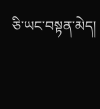ཅི་ཡང་བསྟན་མེད།